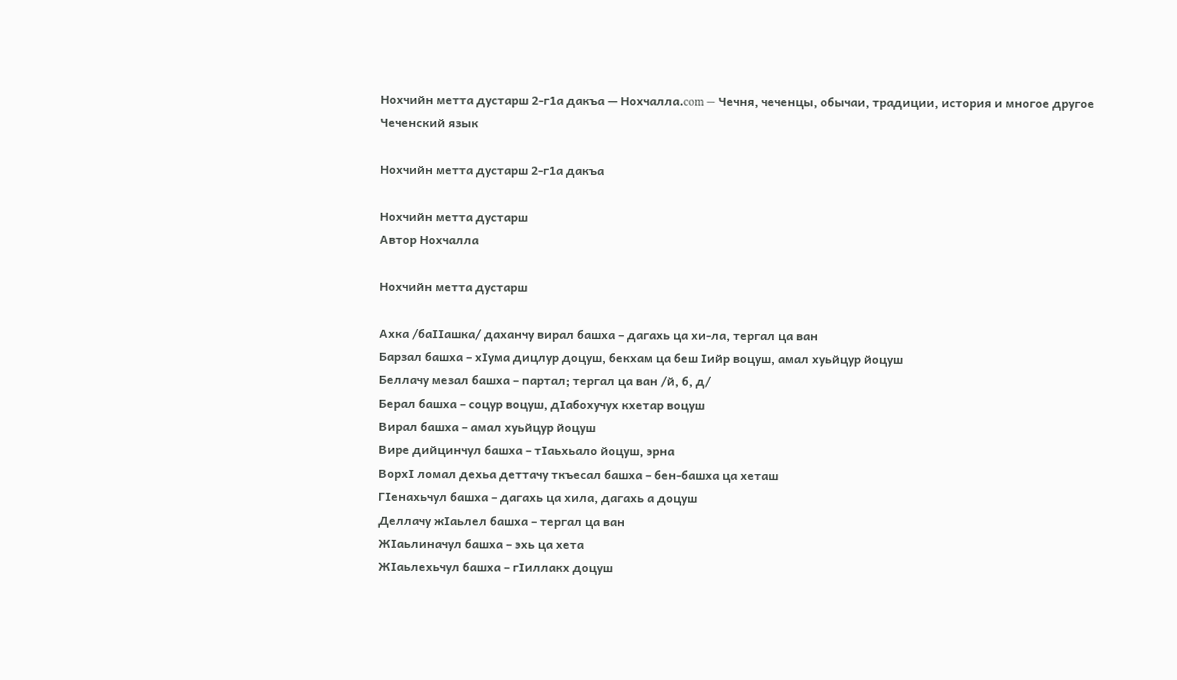Нохчийн метта дустарш 2-г1а дакъа — Нохчалла.com — Чечня, чеченцы, обычаи, традиции, история и многое другое
Чеченский язык

Нохчийн метта дустарш 2-г1а дакъа

Нохчийн метта дустарш
Автор Нохчалла

Нохчийн метта дустарш

Ахка /баIIашка/ даханчу вирал башха – дагахь ца хи-ла, тергал ца ван
Барзал башха – хIума дицлур доцуш, бекхам ца беш Iийр воцуш, амал хуьйцур йоцуш
Беллачу мезал башха – партал; тергал ца ван /й, б, д/
Берал башха – соцур воцуш, дIабохучух кхетар воцуш
Вирал башха – амал хуьйцур йоцуш
Вире дийцинчул башха – тIаьхьало йоцуш, эрна
ВорхI ломал дехьа деттачу ткъесал башха – бен-башха ца хеташ
ГIенахьчул башха – дагахь ца хила, дагахь а доцуш
Деллачу жIаьлел башха – тергал ца ван
ЖIаьлиначул башха – эхь ца хета
ЖIаьлехьчул башха – гIиллакх доцуш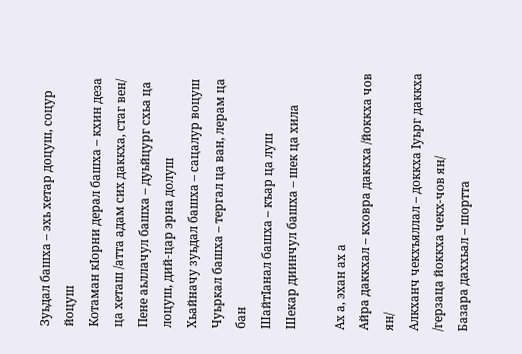Зуьдал башха – эхь хетар доцуш, соцур йоцуш
Котаман кIорни дерал башха – кхин деза ца хеташ /атта адам сих даккха, стаг вен/
Пене аьллачул башха – дуьйцург схьа ца лоцуш, дий-цар эрна долуш
Хьайначу зуьдал башха – сацалур воцуш
Чуьркал башха – тергал ца ван, лерам ца бан
ШайтIанал башха – къар ца луш
Шекар диинчул башха – шек ца хила

Ах а, эхан ах а
Айра даккхал – кховра даккха /йоккха чов ян/
Алкханч чекхъяллал – доккха Iуьрг даккха /герзаца йоккха чекх-чов ян/
Базара даххьал – шортта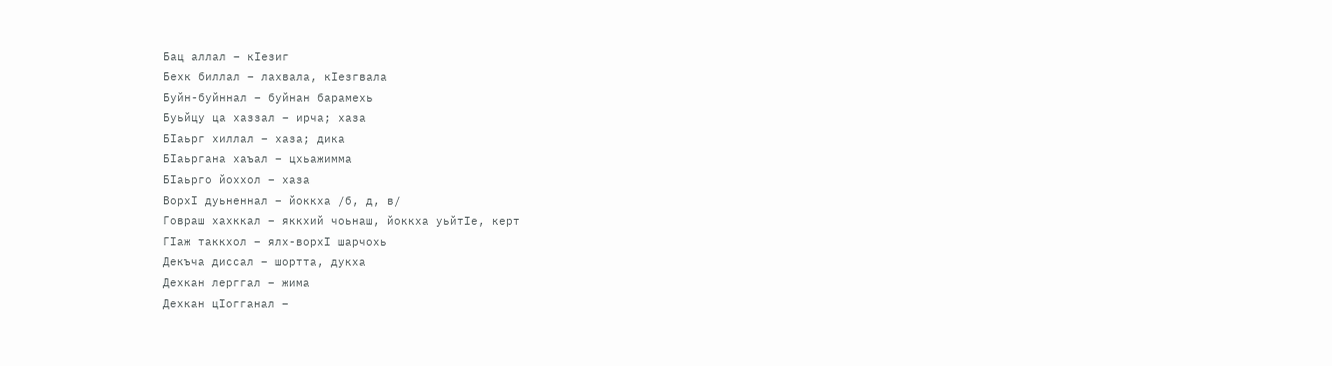Бац аллал – кIезиг
Бехк биллал – лахвала, кIезгвала
Буйн-буйннал – буйнан барамехь
Буьйцу ца хаззал – ирча; хаза
БIаьрг хиллал – хаза; дика
БIаьргана хаъал – цхьажимма
БIаьрго йоххол – хаза
ВорхI дуьненнал – йоккха /б, д, в/
Говраш хахккал – яккхий чоьнаш, йоккха уьйтIе, керт
ГIаж таккхол – ялх-ворхI шарчохь
Декъча диссал – шортта, дукха
Дехкан лерггал – жима
Дехкан цIогганал –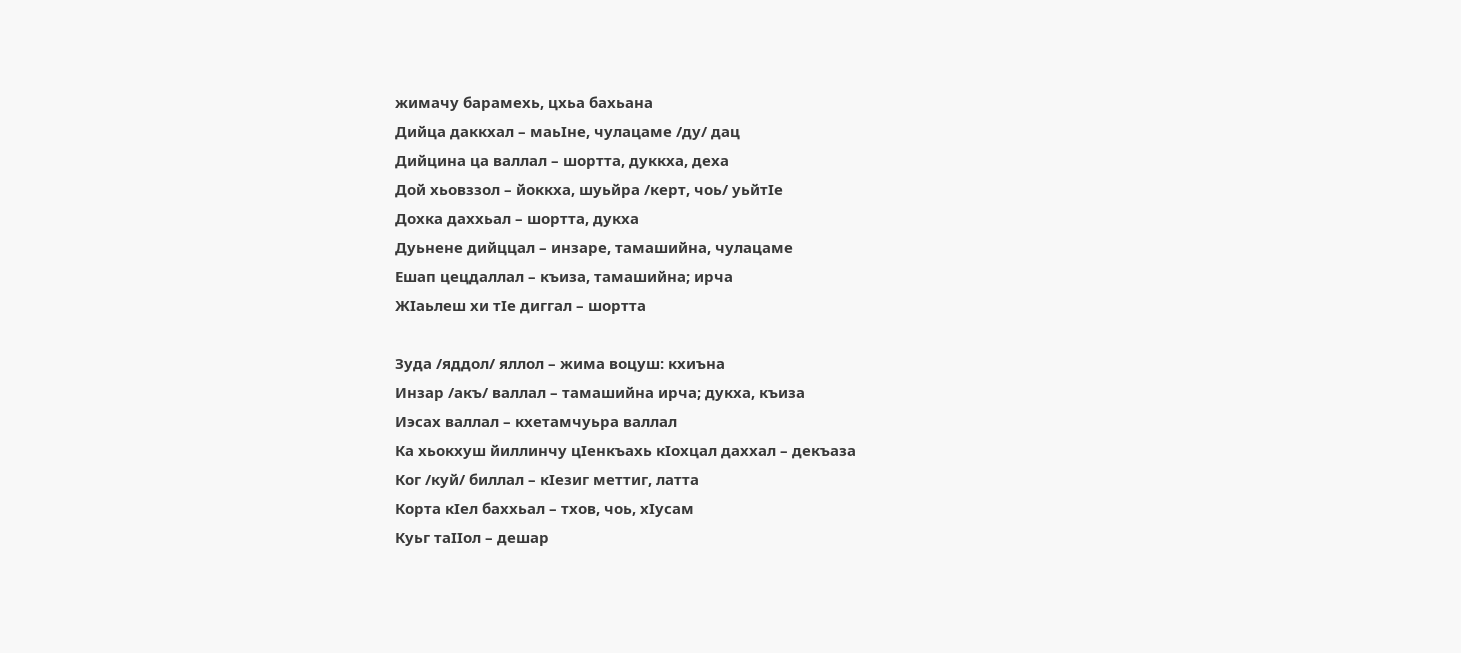жимачу барамехь, цхьа бахьана
Дийца даккхал – маьIне, чулацаме /ду/ дац
Дийцина ца валлал – шортта, дуккха, деха
Дой хьовззол – йоккха, шуьйра /керт, чоь/ уьйтIе
Дохка даххьал – шортта, дукха
Дуьнене дийццал – инзаре, тамашийна, чулацаме
Ешап цецдаллал – къиза, тамашийна; ирча
ЖIаьлеш хи тIе диггал – шортта

Зуда /яддол/ яллол – жима воцуш: кхиъна
Инзар /акъ/ валлал – тамашийна ирча; дукха, къиза
Иэсах валлал – кхетамчуьра валлал
Ка хьокхуш йиллинчу цIенкъахь кIохцал даххал – декъаза
Ког /куй/ биллал – кIезиг меттиг, латта
Корта кIел баххьал – тхов, чоь, хIусам
Куьг таIIол – дешар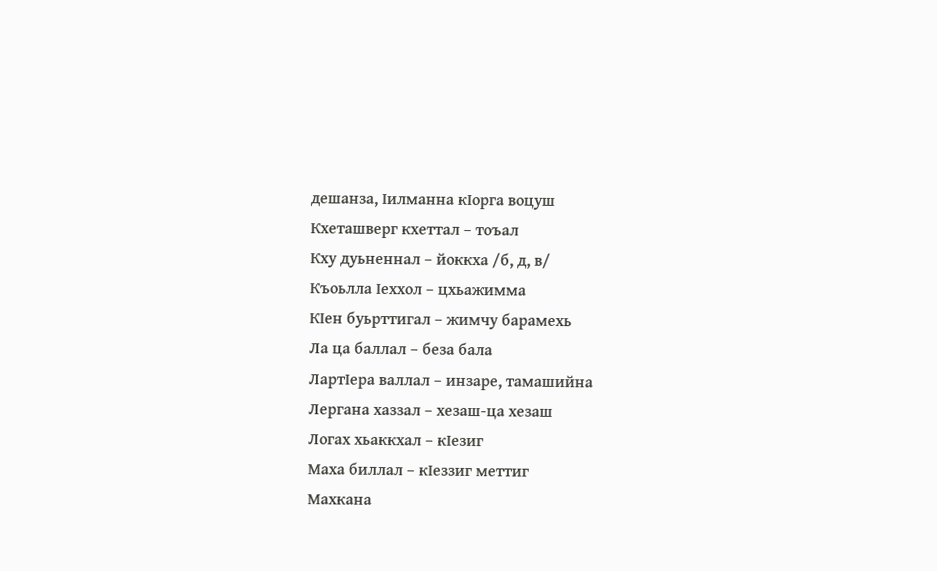дешанза, Iилманна кIорга воцуш
Кхеташверг кхеттал – тоъал
Кху дуьненнал – йоккха /б, д, в/
Къоьлла Iеххол – цхьажимма
КIен буьрттигал – жимчу барамехь
Ла ца баллал – беза бала
ЛартIера валлал – инзаре, тамашийна
Лергана хаззал – хезаш-ца хезаш
Логах хьаккхал – кIезиг
Маха биллал – кIеззиг меттиг
Махкана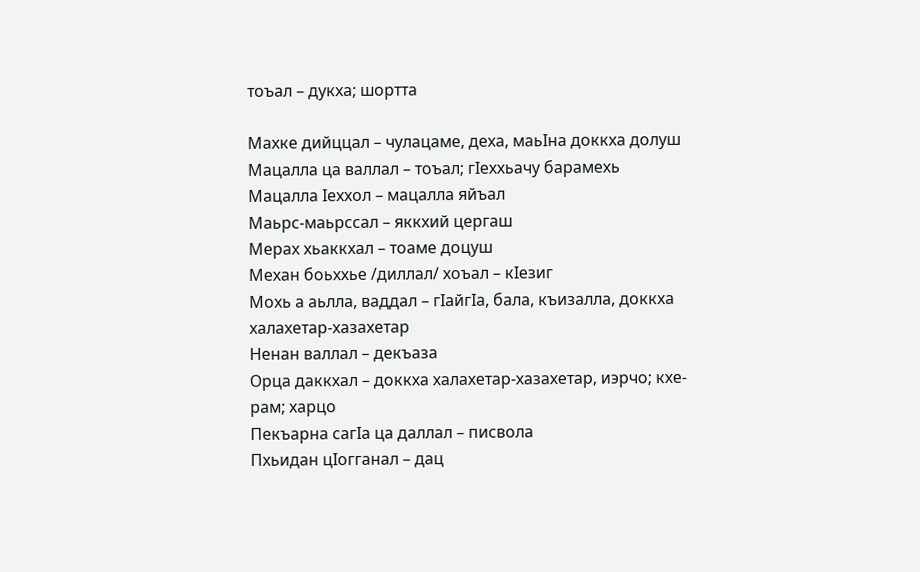тоъал – дукха; шортта

Махке дийццал – чулацаме, деха, маьIна доккха долуш
Мацалла ца валлал – тоъал; гIеххьачу барамехь
Мацалла Iеххол – мацалла яйъал
Маьрс-маьрссал – яккхий цергаш
Мерах хьаккхал – тоаме доцуш
Механ боьххье /диллал/ хоъал – кIезиг
Мохь а аьлла, ваддал – гIайгIа, бала, къизалла, доккха халахетар-хазахетар
Ненан валлал – декъаза
Орца даккхал – доккха халахетар-хазахетар, иэрчо; кхе-рам; харцо
Пекъарна сагIа ца даллал – писвола
Пхьидан цIогганал – дац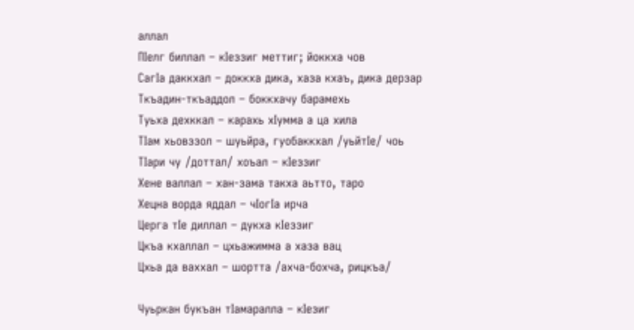аллал
ПIелг биллал – кIеззиг меттиг; йоккха чов
СагIа даккхал – доккха дика, хаза кхаъ, дика дерзар
Ткъадин-ткъаддол – боккхачу барамехь
Туьха дехккал – карахь хIумма а ца хила
ТIам хьовззол – шуьйра, гуобаккхал /уьйтIе/ чоь
ТIари чу /доттал/ хоъал – кIеззиг
Хене валлал – хан-зама такха аьтто, таро
Хецна ворда яддал – чIогIа ирча
Церга тIе диллал – дукха кIеззиг
Цкъа кхаллал – цхьажимма а хаза вац
Цхьа да ваххал – шортта /ахча-бохча, рицкъа/

Чуьркан букъан тIамаралла – кIезиг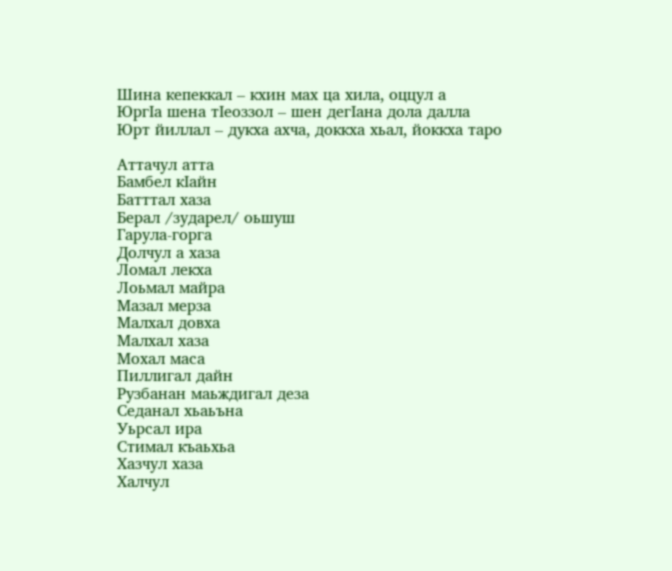Шина кепеккал – кхин мах ца хила, оццул а
ЮргIа шена тIеоззол – шен дегIана дола далла
Юрт йиллал – дукха ахча, доккха хьал, йоккха таро

Аттачул атта
Бамбел кIайн
Батттал хаза
Берал /зударел/ оьшуш
Гарула-горга
Долчул а хаза
Ломал лекха
Лоьмал майра
Мазал мерза
Малхал довха
Малхал хаза
Мохал маса
Пиллигал дайн
Рузбанан маьждигал деза
Седанал хьаьъна
Уьрсал ира
Стимал къаьхьа
Хазчул хаза
Халчул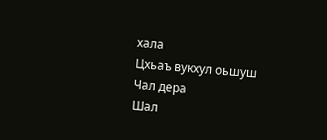хала
Цхьаъ вукхул оьшуш
Чал дера
Шал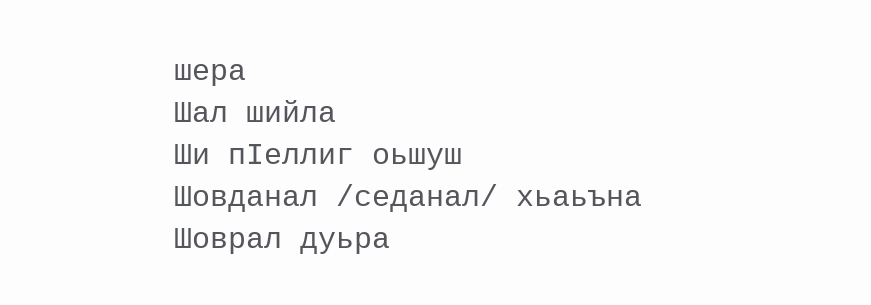шера
Шал шийла
Ши пIеллиг оьшуш
Шовданал /седанал/ хьаьъна
Шоврал дуьра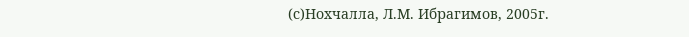(с)Нохчалла, Л.М. Ибрагимов, 2005г.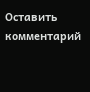Оставить комментарий